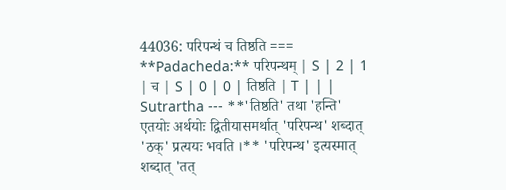44036: परिपन्थं च तिष्ठति === **Padacheda:** परिपन्थम् | S | 2 | 1 | च | S | 0 | 0 | तिष्ठति | T | | | Sutrartha --- **'तिष्ठति' तथा 'हन्ति' एतयोः अर्थयोः द्वितीयासमर्थात् 'परिपन्थ' शब्दात् 'ठक्' प्रत्ययः भवति ।** 'परिपन्थ' इत्यस्मात् शब्दात् 'तत्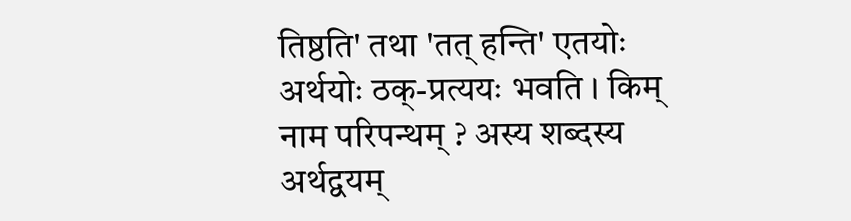तिष्ठति' तथा 'तत् हन्ति' एतयोः अर्थयोः ठक्-प्रत्ययः भवति । किम् नाम परिपन्थम् ? अस्य शब्दस्य अर्थद्वयम्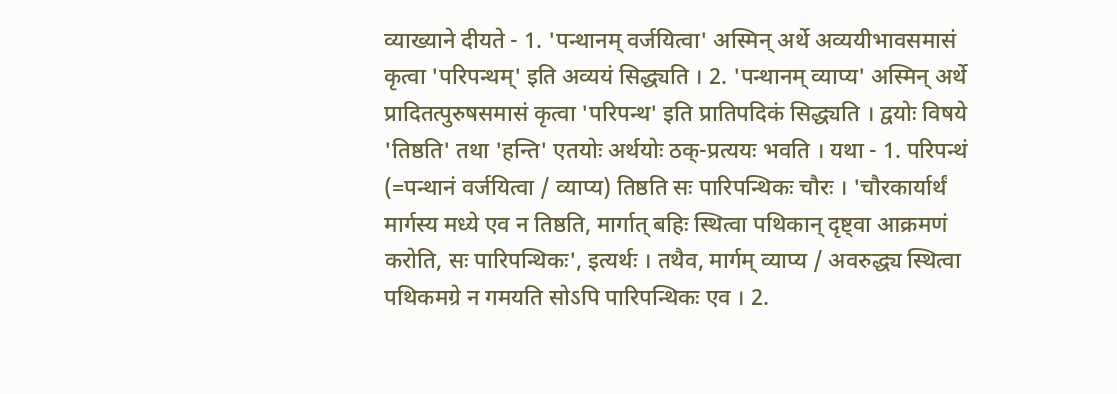व्याख्याने दीयते - 1. 'पन्थानम् वर्जयित्वा' अस्मिन् अर्थे अव्ययीभावसमासं कृत्वा 'परिपन्थम्' इति अव्ययं सिद्ध्यति । 2. 'पन्थानम् व्याप्य' अस्मिन् अर्थे प्रादितत्पुरुषसमासं कृत्वा 'परिपन्थ' इति प्रातिपदिकं सिद्ध्यति । द्वयोः विषये 'तिष्ठति' तथा 'हन्ति' एतयोः अर्थयोः ठक्-प्रत्ययः भवति । यथा - 1. परिपन्थं (=पन्थानं वर्जयित्वा / व्याप्य) तिष्ठति सः पारिपन्थिकः चौरः । 'चौरकार्यार्थं मार्गस्य मध्ये एव न तिष्ठति, मार्गात् बहिः स्थित्वा पथिकान् दृष्ट्वा आक्रमणं करोति, सः पारिपन्थिकः', इत्यर्थः । तथैव, मार्गम् व्याप्य / अवरुद्ध्य स्थित्वा पथिकमग्रे न गमयति सोऽपि पारिपन्थिकः एव । 2.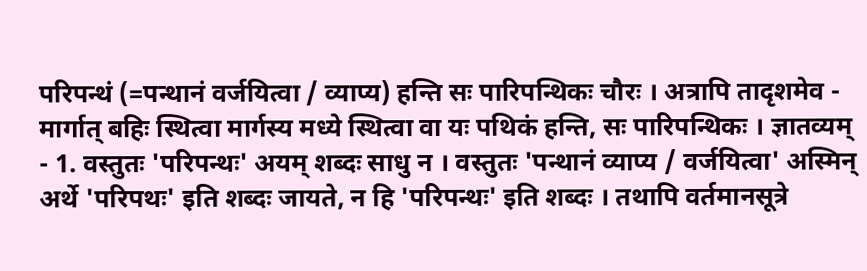परिपन्थं (=पन्थानं वर्जयित्वा / व्याप्य) हन्ति सः पारिपन्थिकः चौरः । अत्रापि तादृशमेव - मार्गात् बहिः स्थित्वा मार्गस्य मध्ये स्थित्वा वा यः पथिकं हन्ति, सः पारिपन्थिकः । ज्ञातव्यम् - 1. वस्तुतः 'परिपन्थः' अयम् शब्दः साधु न । वस्तुतः 'पन्थानं व्याप्य / वर्जयित्वा' अस्मिन् अर्थे 'परिपथः' इति शब्दः जायते, न हि 'परिपन्थः' इति शब्दः । तथापि वर्तमानसूत्रे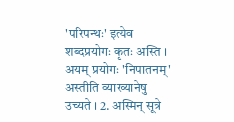'परिपन्थः' इत्येव शब्दप्रयोगः कृतः अस्ति । अयम् प्रयोगः 'निपातनम्' अस्तीति व्याख्यानेषु उच्यते । 2. अस्मिन् सूत्रे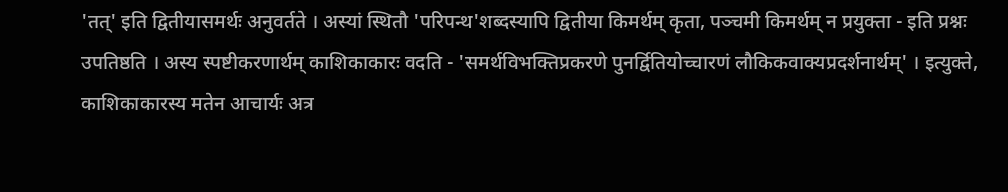'तत्' इति द्वितीयासमर्थः अनुवर्तते । अस्यां स्थितौ 'परिपन्थ'शब्दस्यापि द्वितीया किमर्थम् कृता, पञ्चमी किमर्थम् न प्रयुक्ता - इति प्रश्नः उपतिष्ठति । अस्य स्पष्टीकरणार्थम् काशिकाकारः वदति - 'समर्थविभक्तिप्रकरणे पुनर्द्वितियोच्चारणं लौकिकवाक्यप्रदर्शनार्थम्' । इत्युक्ते, काशिकाकारस्य मतेन आचार्यः अत्र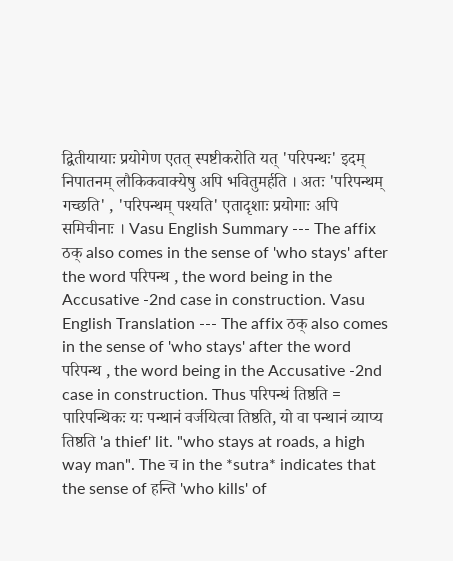द्वितीयायाः प्रयोगेण एतत् स्पष्टीकरोति यत् 'परिपन्थः' इदम् निपातनम् लौकिकवाक्येषु अपि भवितुमर्हति । अतः 'परिपन्थम् गच्छति' , 'परिपन्थम् पश्यति' एतादृशाः प्रयोगाः अपि समिचीनाः । Vasu English Summary --- The affix ठक् also comes in the sense of 'who stays' after the word परिपन्थ , the word being in the Accusative -2nd case in construction. Vasu English Translation --- The affix ठक् also comes in the sense of 'who stays' after the word परिपन्थ , the word being in the Accusative -2nd case in construction. Thus परिपन्थं तिष्ठति = पारिपन्थिकः यः पन्थानं वर्जयित्वा तिष्ठति, यो वा पन्थानं व्याप्य तिष्ठति 'a thief' lit. "who stays at roads, a high way man". The च in the *sutra* indicates that the sense of हन्ति 'who kills' of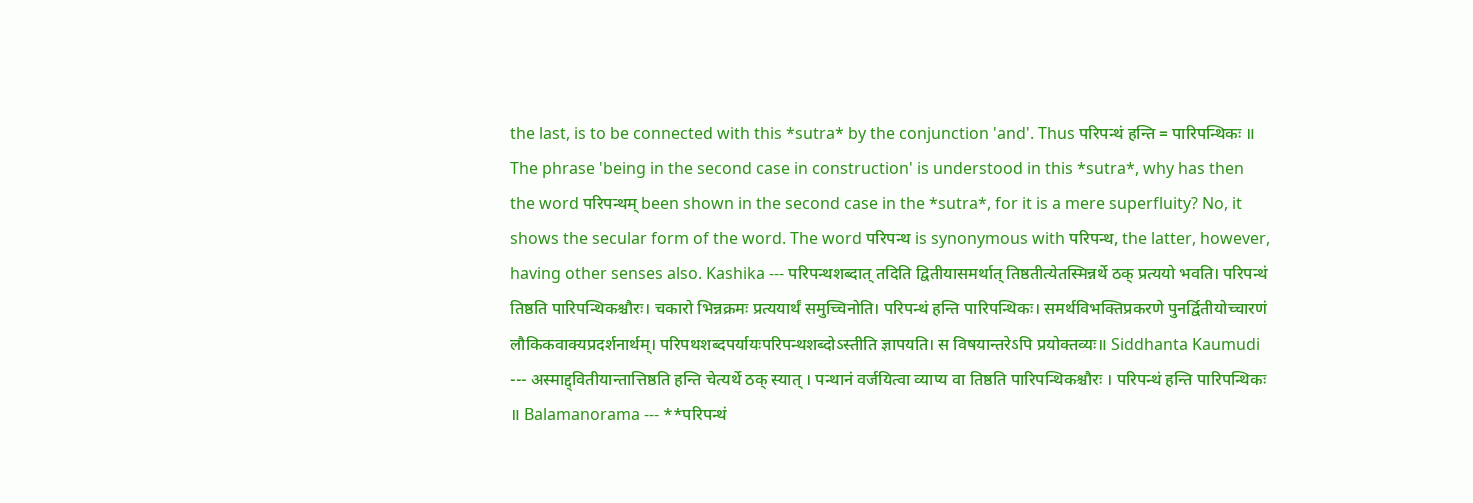the last, is to be connected with this *sutra* by the conjunction 'and'. Thus परिपन्थं हन्ति = पारिपन्थिकः ॥ The phrase 'being in the second case in construction' is understood in this *sutra*, why has then the word परिपन्थम् been shown in the second case in the *sutra*, for it is a mere superfluity? No, it shows the secular form of the word. The word परिपन्थ is synonymous with परिपन्थ, the latter, however, having other senses also. Kashika --- परिपन्थशब्दात् तदिति द्वितीयासमर्थात् तिष्ठतीत्येतस्मिन्नर्थे ठक् प्रत्ययो भवति। परिपन्थं तिष्ठति पारिपन्थिकश्चौरः। चकारो भिन्नक्रमः प्रत्ययार्थं समुच्चिनोति। परिपन्थं हन्ति पारिपन्थिकः। समर्थविभक्तिप्रकरणे पुनर्द्वितीयोच्चारणं लौकिकवाक्यप्रदर्शनार्थम्। परिपथशब्दपर्यायःपरिपन्थशब्दोऽस्तीति ज्ञापयति। स विषयान्तरेऽपि प्रयोक्तव्यः॥ Siddhanta Kaumudi --- अस्माद्द्वितीयान्तात्तिष्ठति हन्ति चेत्यर्थे ठक् स्यात् । पन्थानं वर्जयित्वा व्याप्य वा तिष्ठति पारिपन्थिकश्चौरः । परिपन्थं हन्ति पारिपन्थिकः ॥ Balamanorama --- **परिपन्थं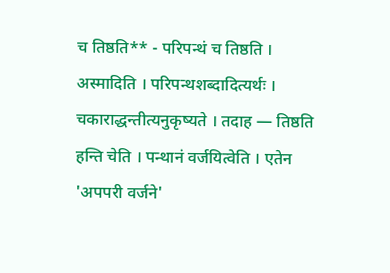च तिष्ठति** - परिपन्थं च तिष्ठति । अस्मादिति । परिपन्थशब्दादित्यर्थः । चकाराद्धन्तीत्यनुकृष्यते । तदाह — तिष्ठति हन्ति चेति । पन्थानं वर्जयित्वेति । एतेन 'अपपरी वर्जने'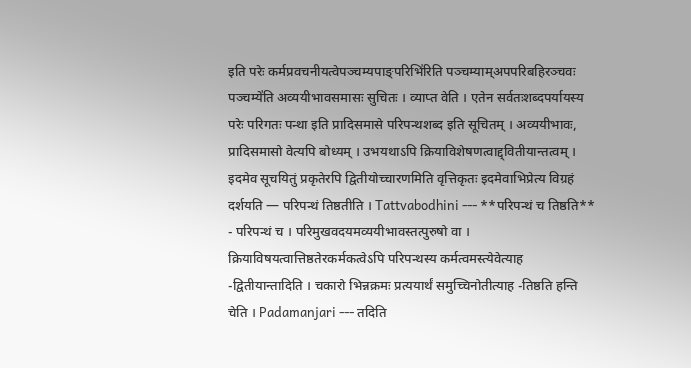इति परेः कर्मप्रवचनीयत्वेपञ्चम्यपाङ्परिभि॑रिति पञ्चम्याम्अपपरिबहिरञ्चवः पञ्चम्ये॑ति अव्ययीभावसमासः सुचितः । व्याप्त वेति । एतेन सर्वतःशब्दपर्यायस्य परेः परिगतः पन्था इति प्रादिसमासे परिपन्थशब्द इति सूचितम् । अव्ययीभावः, प्रादिसमासो वेत्यपि बोध्यम् । उभयथाऽपि क्रियाविशेषणत्वाद्द्वितीयान्तत्वम् । इदमेव सूचयितुं प्रकृतेरपि द्वितीयोच्चारणमिति वृत्तिकृतः इदमेवाभिप्रेत्य विग्रहं दर्शयति — परिपन्थं तिष्ठतीति । Tattvabodhini --- **परिपन्थं च तिष्ठति** - परिपन्थं च । परिमुखवदयमव्ययीभावस्तत्पुरुषो वा । क्रियाविषयत्वात्तिष्ठतेरकर्मकत्वेऽपि परिपन्थस्य कर्मत्वमस्त्येवेत्याह -द्वितीयान्तादिति । चकारो भिन्नक्रमः प्रत्ययार्थं समुच्चिनोतीत्याह -तिष्ठति हन्ति चेति । Padamanjari --- तदिति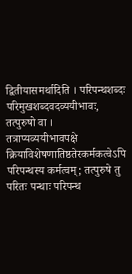द्वितीयासमर्थादिति । परिपन्थशब्दः परिमुखशब्दवदव्ययीभावः, तत्पुरुषो वा । तत्राप्यव्ययीभावपक्षे क्रियाविशेषणातिष्ठतेरकर्मकत्वेऽपि परिपन्थस्य कर्मत्वम्; तत्पुरुषे तु परितः पन्थाः परिपन्थ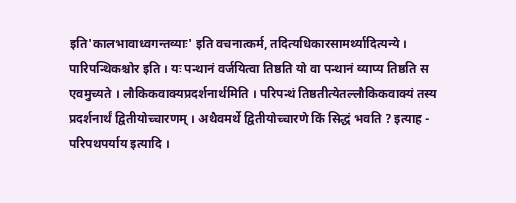इति'कालभावाध्वगन्तव्याः' इति वचनात्कर्म, तदित्यधिकारसामर्थ्यादित्यन्ये । पारिपन्थिकश्चोर इति । यः पन्थानं वर्जयित्वा तिष्ठति यो वा पन्थानं व्याप्य तिष्ठति स एवमुच्यते । लौकिकवाक्यप्रदर्शनार्थमिति । परिपन्थं तिष्ठतीत्येतल्लौकिकवाक्यं तस्य प्रदर्शनार्थं द्वितीयोच्चारणम् । अथैवमर्थे द्वितीयोच्चारणे किं सिद्धं भवति ? इत्याह - परिपथपर्याय इत्यादि ।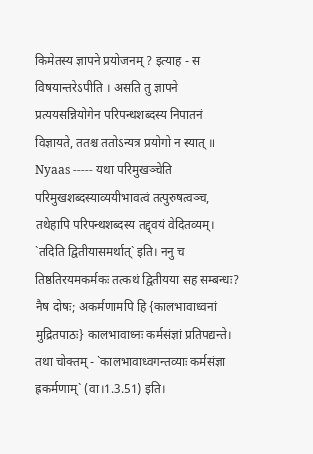किमेतस्य ज्ञापने प्रयोजनम् ? इत्याह - स विषयान्तरेऽपीति । असति तु ज्ञापने प्रत्ययसन्नियोगेन परिपन्थशब्दस्य निपातनं विज्ञायते, ततश्च ततोऽन्यत्र प्रयोगो न स्यात् ॥ Nyaas ----- यथा परिमुखञ्चेति परिमुखशब्दस्याव्ययीभावत्वं तत्पुरुषत्वञ्च, तथेहापि परिपन्थशब्दस्य तद्द्वयं वेदितव्यम्। `तदिति द्वितीयासमर्थात्` इति। ननु च तिष्ठतिरयमकर्मकः तत्कथं द्वितीयया सह सम्बन्धः? नैष दोषः; अकर्मणामपि हि {कालभावाध्वनां मुद्रितपाठः} कालभावाध्नः कर्मसंज्ञां प्रतिपद्यन्ते। तथा चोक्तम् - `कालभावाध्वगन्तव्याः कर्मसंज्ञा ह्रकर्मणाम्` (वा।1.3.51) इति।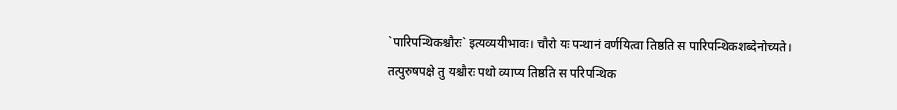`पारिपन्थिकश्चौरः` इत्यव्ययीभावः। चौरो यः पन्थानं वर्णयित्वा तिष्ठति स पारिपन्थिकशब्देनोच्यते। तत्पुरुषपक्षे तु यश्चौरः पथो व्याप्य तिष्ठति स परिपन्थिक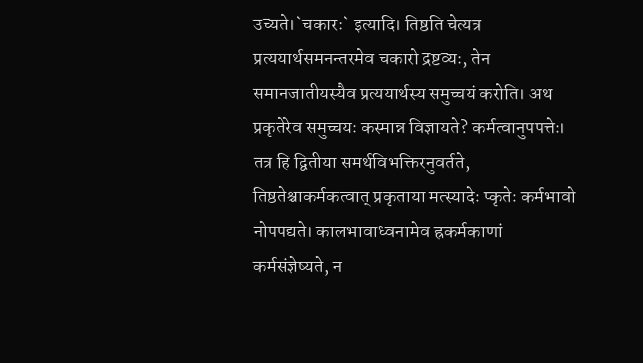उच्यते।`चकारः` इत्यादि। तिष्ठति चेत्यत्र प्रत्ययार्थसमनन्तरमेव चकारो द्रष्टव्यः, तेन समानजातीयस्यैव प्रत्ययार्थस्य समुच्चयं करोति। अथ प्रकृतेरेव समुच्चयः कस्मान्न विज्ञायते? कर्मत्वानुपपत्तेः। तत्र हि द्वितीया समर्थविभक्तिरनुवर्तते, तिष्ठतेश्चाकर्मकत्वात् प्रकृताया मत्स्यादेः प्कृतेः कर्मभावो नोपपद्यते। कालभावाध्वनामेव ह्रकर्मकाणां कर्मसंज्ञेष्यते, न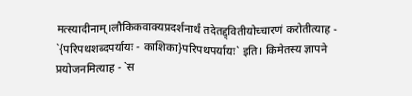मत्स्यादीनाम्।लौकिकवाक्यप्रदर्शनार्थं तदेतद्द्वितीयोच्चारणं करोतीत्याह - `{परिपथशब्दपर्यायः - काशिका}परिपथपर्यायः` इति। किमेतस्य ज्ञापने प्रयोजनमित्याह - `स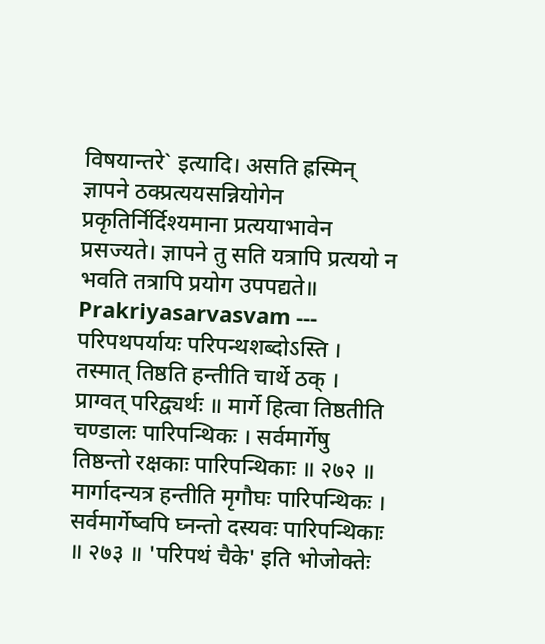विषयान्तरे` इत्यादि। असति ह्रस्मिन् ज्ञापने ठक्प्रत्ययसन्नियोगेन प्रकृतिर्निर्दिश्यमाना प्रत्ययाभावेन प्रसज्यते। ज्ञापने तु सति यत्रापि प्रत्ययो न भवति तत्रापि प्रयोग उपपद्यते॥ Prakriyasarvasvam --- परिपथपर्यायः परिपन्थशब्दोऽस्ति । तस्मात् तिष्ठति हन्तीति चार्थे ठक् । प्राग्वत् परिद्व्यर्थः ॥ मार्गे हित्वा तिष्ठतीति चण्डालः पारिपन्थिकः । सर्वमार्गेषु तिष्ठन्तो रक्षकाः पारिपन्थिकाः ॥ २७२ ॥ मार्गादन्यत्र हन्तीति मृगौघः पारिपन्थिकः । सर्वमार्गेष्वपि घ्नन्तो दस्यवः पारिपन्थिकाः ॥ २७३ ॥ 'परिपथं चैके' इति भोजोक्तेः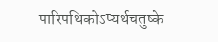पारिपथिकोऽप्यर्थचतुष्के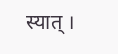स्यात् ।